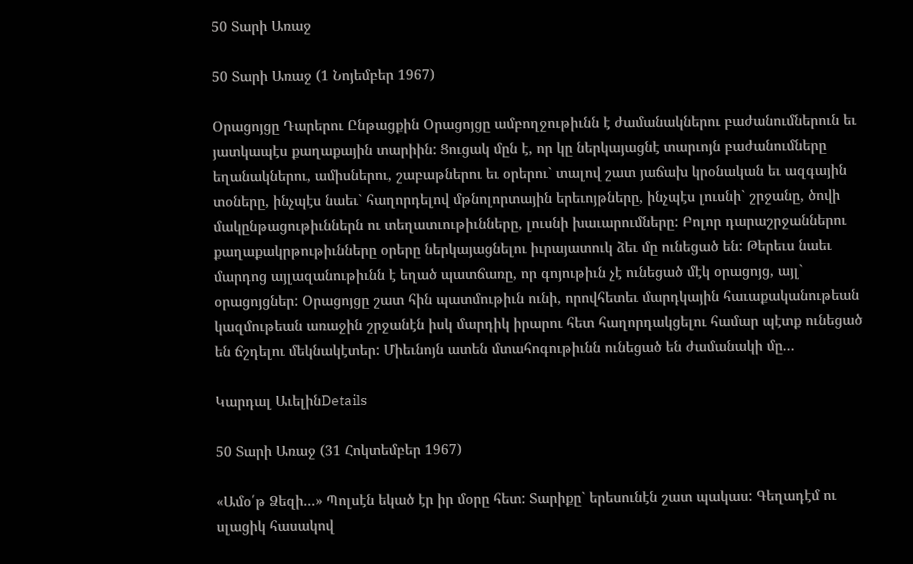50 Տարի Առաջ

50 Տարի Առաջ (1 Նոյեմբեր 1967)

Օրացոյցը Դարերու Ընթացքին Օրացոյցը ամբողջութիւնն է ժամանակներու բաժանումներուն եւ յատկապէս քաղաքային տարիին: Ցուցակ մըն է, որ կը ներկայացնէ տարւոյն բաժանումները եղանակներու, ամիսներու, շաբաթներու եւ օրերու` տալով շատ յաճախ կրօնական եւ ազգային տօները, ինչպէս նաեւ` հաղորդելով մթնոլորտային երեւոյթները, ինչպէս լուսնի` շրջանը, ծովի մակընթացութիւններն ու տեղատւութիւնները, լուսնի խաւարումները: Բոլոր դարաշրջաններու քաղաքակրթութիւնները օրերը ներկայացնելու իւրայատուկ ձեւ մը ունեցած են: Թերեւս նաեւ մարդոց այլազանութիւնն է եղած պատճառը, որ գոյութիւն չէ ունեցած մէկ օրացոյց, այլ` օրացոյցներ: Օրացոյցը շատ հին պատմութիւն ունի, որովհետեւ մարդկային հաւաքականութեան կազմութեան առաջին շրջանէն իսկ մարդիկ իրարու հետ հաղորդակցելու համար պէտք ունեցած են ճշդելու մեկնակէտեր: Միեւնոյն ատեն մտահոգութիւնն ունեցած են ժամանակի մը...

Կարդալ ԱւելինDetails

50 Տարի Առաջ (31 Հոկտեմբեր 1967)

«Ամօ՛թ Ձեզի...» Պոլսէն եկած էր իր մօրը հետ: Տարիքը` երեսունէն շատ պակաս: Գեղադէմ ու սլացիկ հասակով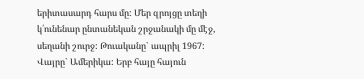երիտասարդ հարս մը: Մեր զրոյցը տեղի կ՛ունենար ընտանեկան շրջանակի մը մէջ, սեղանի շուրջ: Թուականը` ապրիլ 1967: Վայրը` Ամերիկա: Երբ հայը հայուն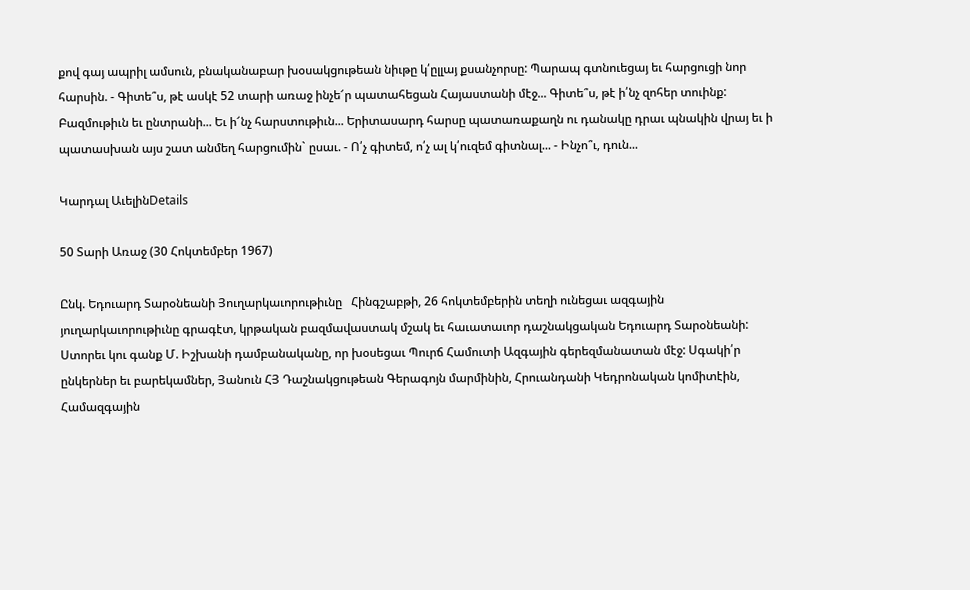քով գայ ապրիլ ամսուն, բնականաբար խօսակցութեան նիւթը կ՛ըլլայ քսանչորսը: Պարապ գտնուեցայ եւ հարցուցի նոր հարսին. - Գիտե՞ս, թէ ասկէ 52 տարի առաջ ինչե՜ր պատահեցան Հայաստանի մէջ... Գիտե՞ս, թէ ի՛նչ զոհեր տուինք: Բազմութիւն եւ ընտրանի... Եւ ի՜նչ հարստութիւն... Երիտասարդ հարսը պատառաքաղն ու դանակը դրաւ պնակին վրայ եւ ի պատասխան այս շատ անմեղ հարցումին` ըսաւ. - Ո՛չ գիտեմ, ո՛չ ալ կ՛ուզեմ գիտնալ... - Ինչո՞ւ, դուն...

Կարդալ ԱւելինDetails

50 Տարի Առաջ (30 Հոկտեմբեր 1967)

Ընկ. Եդուարդ Տարօնեանի Յուղարկաւորութիւնը   Հինգշաբթի, 26 հոկտեմբերին տեղի ունեցաւ ազգային յուղարկաւորութիւնը գրագէտ, կրթական բազմավաստակ մշակ եւ հաւատաւոր դաշնակցական Եդուարդ Տարօնեանի: Ստորեւ կու գանք Մ. Իշխանի դամբանականը, որ խօսեցաւ Պուրճ Համուտի Ազգային գերեզմանատան մէջ: Սգակի՛ր ընկերներ եւ բարեկամներ, Յանուն ՀՅ Դաշնակցութեան Գերագոյն մարմինին, Հրուանդանի Կեդրոնական կոմիտէին, Համազգային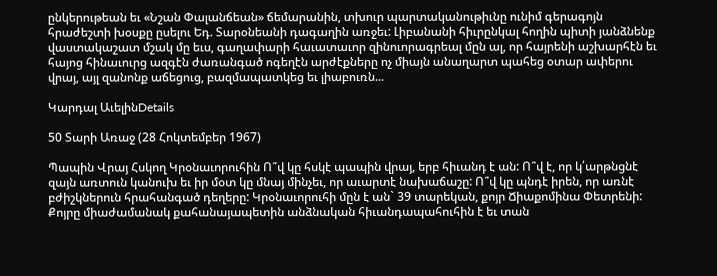ընկերութեան եւ «Նշան Փալանճեան» ճեմարանին, տխուր պարտականութիւնը ունիմ գերագոյն հրաժեշտի խօսքը ըսելու Եդ. Տարօնեանի դագաղին առջեւ: Լիբանանի հիւրընկալ հողին պիտի յանձնենք վաստակաշատ մշակ մը եւս, գաղափարի հաւատաւոր զինուորագրեալ մըն ալ, որ հայրենի աշխարհէն եւ հայոց հինաւուրց ազգէն ժառանգած ոգեղէն արժէքները ոչ միայն անաղարտ պահեց օտար ափերու վրայ, այլ զանոնք աճեցուց, բազմապատկեց եւ լիաբուռն...

Կարդալ ԱւելինDetails

50 Տարի Առաջ (28 Հոկտեմբեր 1967)

Պապին Վրայ Հսկող Կրօնաւորուհին Ո՞վ կը հսկէ պապին վրայ, երբ հիւանդ է ան: Ո՞վ է, որ կ՛արթնցնէ զայն առտուն կանուխ եւ իր մօտ կը մնայ մինչեւ, որ աւարտէ նախաճաշը: Ո՞վ կը պնդէ իրեն, որ առնէ բժիշկներուն հրահանգած դեղերը: Կրօնաւորուհի մըն է ան` 39 տարեկան, քոյր Ճիաքոմինա Փետրենի: Քոյրը միաժամանակ քահանայապետին անձնական հիւանդապահուհին է եւ տան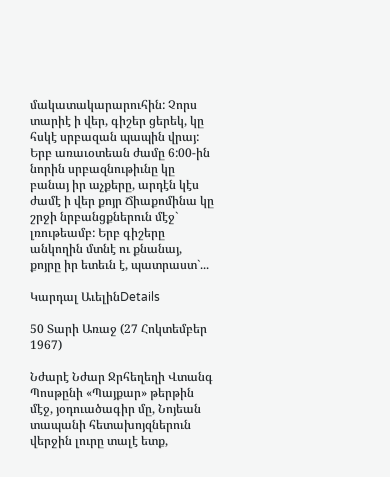մակատակարարուհին: Չորս տարիէ ի վեր, գիշեր ցերեկ, կը հսկէ սրբազան պապին վրայ: Երբ առաւօտեան ժամը 6:00-ին նորին սրբազնութիւնը կը բանայ իր աչքերը, արդէն կէս ժամէ ի վեր քոյր Ճիաքոմինա կը շրջի նրբանցքներուն մէջ` լռութեամբ: Երբ գիշերը անկողին մտնէ ու քնանայ, քոյրը իր ետեւն է, պատրաստ`...

Կարդալ ԱւելինDetails

50 Տարի Առաջ (27 Հոկտեմբեր 1967)

Նժարէ Նժար Ջրհեղեղի Վտանգ Պոսթընի «Պայքար» թերթին մէջ, յօդուածագիր մը, Նոյեան տապանի հետախոյզներուն վերջին լուրը տալէ ետք,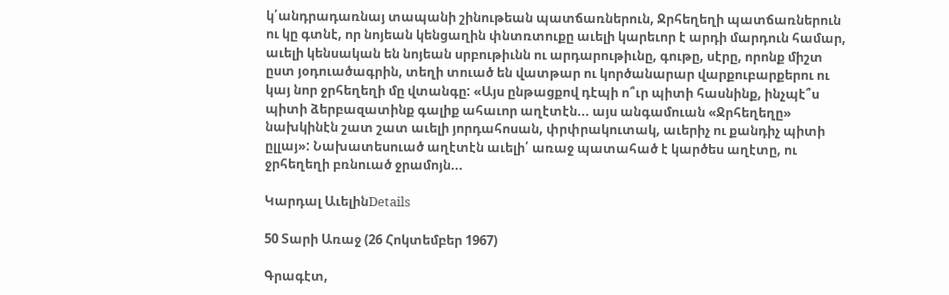կ՛անդրադառնայ տապանի շինութեան պատճառներուն, Ջրհեղեղի պատճառներուն ու կը գտնէ, որ նոյեան կենցաղին փնտռտուքը աւելի կարեւոր է արդի մարդուն համար, աւելի կենսական են նոյեան սրբութիւնն ու արդարութիւնը, գութը, սէրը, որոնք միշտ ըստ յօդուածագրին, տեղի տուած են վատթար ու կործանարար վարքուբարքերու ու կայ նոր ջրհեղեղի մը վտանգը: «Այս ընթացքով դէպի ո՞ւր պիտի հասնինք, ինչպէ՞ս պիտի ձերբազատինք գալիք ահաւոր աղէտէն... այս անգամուան «Ջրհեղեղը» նախկինէն շատ շատ աւելի յորդահոսան, փրփրակուտակ, աւերիչ ու քանդիչ պիտի ըլլայ»: Նախատեսուած աղէտէն աւելի՛ առաջ պատահած է կարծես աղէտը, ու ջրհեղեղի բռնուած ջրամոյն...

Կարդալ ԱւելինDetails

50 Տարի Առաջ (26 Հոկտեմբեր 1967)

Գրագէտ,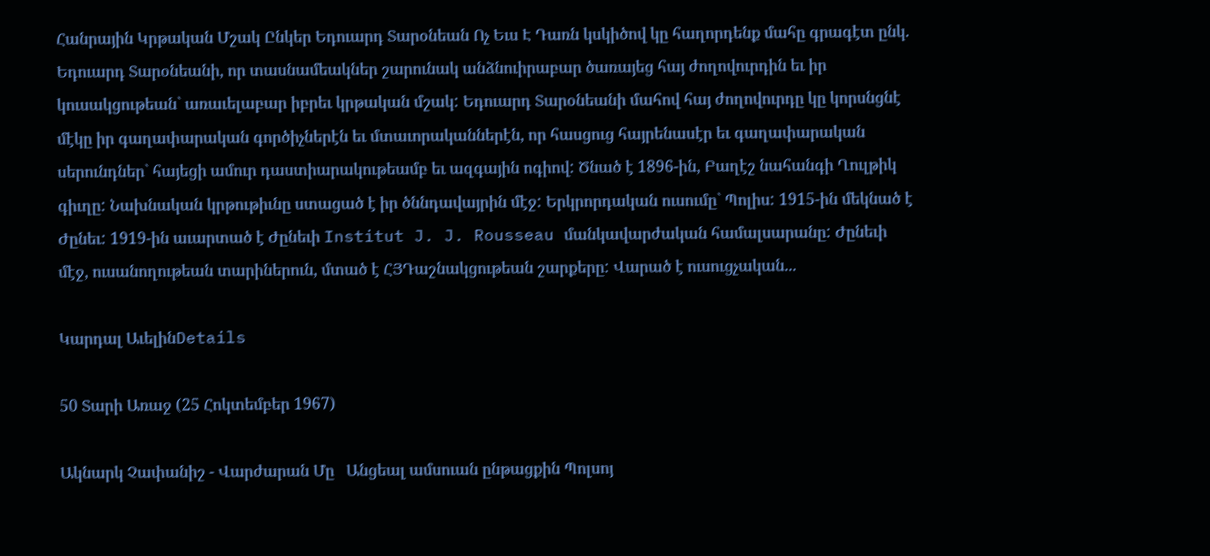Հանրային Կրթական Մշակ Ընկեր Եդուարդ Տարօնեան Ոչ Եւս Է Դառն կսկիծով կը հաղորդենք մահը գրագէտ ընկ. Եդուարդ Տարօնեանի, որ տասնամեակներ շարունակ անձնուիրաբար ծառայեց հայ ժողովուրդին եւ իր կուսակցութեան` առաւելաբար իբրեւ կրթական մշակ: Եդուարդ Տարօնեանի մահով հայ ժողովուրդը կը կորսնցնէ մէկը իր գաղափարական գործիչներէն եւ մտաւորականներէն, որ հասցուց հայրենասէր եւ գաղափարական սերունդներ` հայեցի ամուր դաստիարակութեամբ եւ ազգային ոգիով: Ծնած է 1896-ին, Բաղէշ նահանգի Ղուլթիկ գիւղը: Նախնական կրթութիւնը ստացած է իր ծննդավայրին մէջ: Երկրորդական ուսումը` Պոլիս: 1915-ին մեկնած է Ժընեւ: 1919-ին աւարտած է Ժընեւի Institut J. J. Rousseau մանկավարժական համալսարանը: Ժընեւի մէջ, ուսանողութեան տարիներուն, մտած է ՀՅԴաշնակցութեան շարքերը: Վարած է ուսուցչական...

Կարդալ ԱւելինDetails

50 Տարի Առաջ (25 Հոկտեմբեր 1967)

Ակնարկ Չափանիշ - Վարժարան Մը   Անցեալ ամսուան ընթացքին Պոլսոյ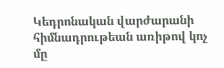Կեդրոնական վարժարանի հիմնադրութեան առիթով կոչ մը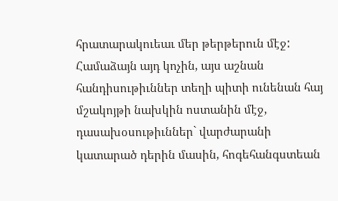հրատարակուեաւ մեր թերթերուն մէջ: Համաձայն այդ կոչին, այս աշնան հանդիսութիւններ տեղի պիտի ունենան հայ մշակոյթի նախկին ոստանին մէջ, դասախօսութիւններ` վարժարանի կատարած դերին մասին, հոգեհանգստեան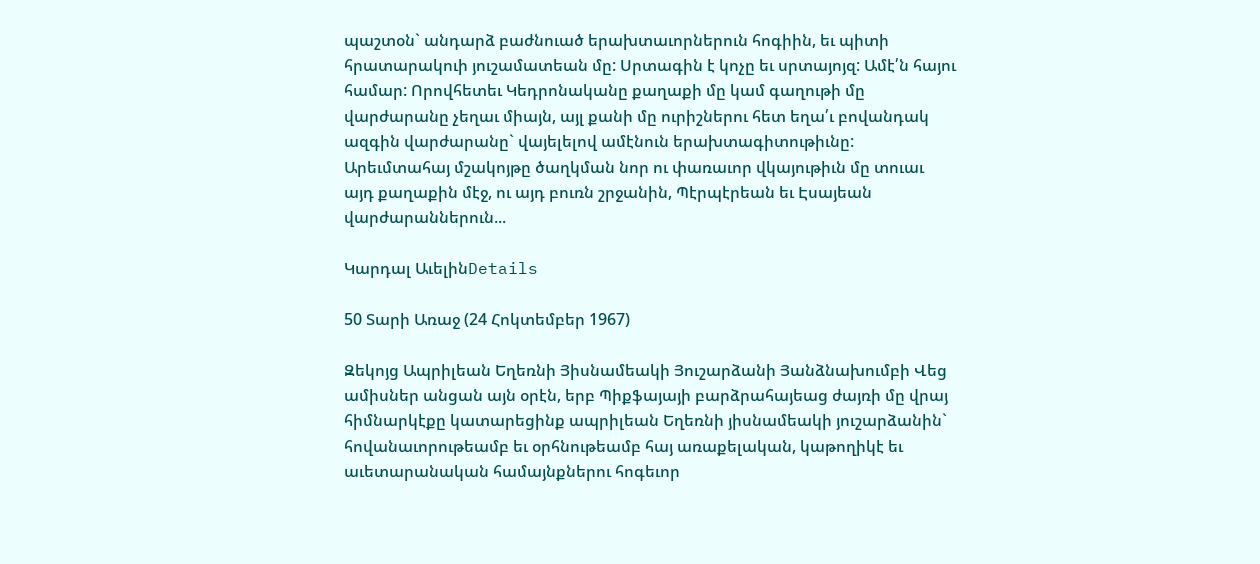պաշտօն` անդարձ բաժնուած երախտաւորներուն հոգիին, եւ պիտի հրատարակուի յուշամատեան մը: Սրտագին է կոչը եւ սրտայոյզ: Ամէ՛ն հայու համար: Որովհետեւ Կեդրոնականը քաղաքի մը կամ գաղութի մը վարժարանը չեղաւ միայն, այլ քանի մը ուրիշներու հետ եղա՛ւ բովանդակ ազգին վարժարանը` վայելելով ամէնուն երախտագիտութիւնը: Արեւմտահայ մշակոյթը ծաղկման նոր ու փառաւոր վկայութիւն մը տուաւ այդ քաղաքին մէջ, ու այդ բուռն շրջանին, Պէրպէրեան եւ Էսայեան վարժարաններուն...

Կարդալ ԱւելինDetails

50 Տարի Առաջ (24 Հոկտեմբեր 1967)

Զեկոյց Ապրիլեան Եղեռնի Յիսնամեակի Յուշարձանի Յանձնախումբի Վեց ամիսներ անցան այն օրէն, երբ Պիքֆայայի բարձրահայեաց ժայռի մը վրայ հիմնարկէքը կատարեցինք ապրիլեան Եղեռնի յիսնամեակի յուշարձանին` հովանաւորութեամբ եւ օրհնութեամբ հայ առաքելական, կաթողիկէ եւ աւետարանական համայնքներու հոգեւոր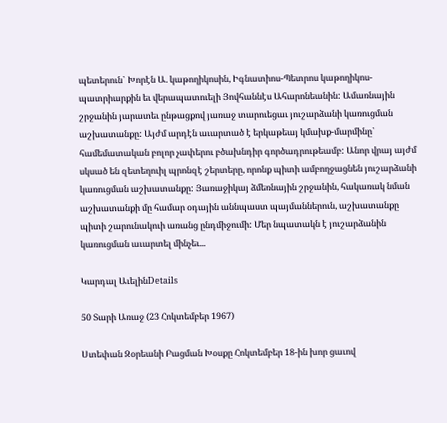պետերուն` Խորէն Ա. կաթողիկոսին, Իգնատիոս-Պետրոս կաթողիկոս-պատրիարքին եւ վերապատուելի Յովհաննէս Ահարոնեանին: Ամառնային շրջանին յարատեւ ընթացքով յառաջ տարուեցաւ յուշարձանի կառուցման աշխատանքը: Այժմ արդէն աւարտած է երկաթեայ կմախք-մարմինը` համեմատական բոլոր չափերու բծախնդիր գործադրութեամբ: Անոր վրայ այժմ սկսած են զետեղուիլ պրոնզէ շերտերը, որոնք պիտի ամբողջացնեն յուշարձանի կառուցման աշխատանքը: Յառաջիկայ ձմեռնային շրջանին, հակառակ նման աշխատանքի մը համար օդային աննպաստ պայմաններուն, աշխատանքը պիտի շարունակուի առանց ընդմիջումի: Մեր նպատակն է յուշարձանին կառուցման աւարտել մինչեւ...

Կարդալ ԱւելինDetails

50 Տարի Առաջ (23 Հոկտեմբեր 1967)

Ստեփան Զօրեանի Բացման Խօսքը Հոկտեմբեր 18-ին խոր ցաւով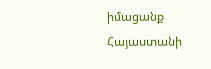իմացանք Հայաստանի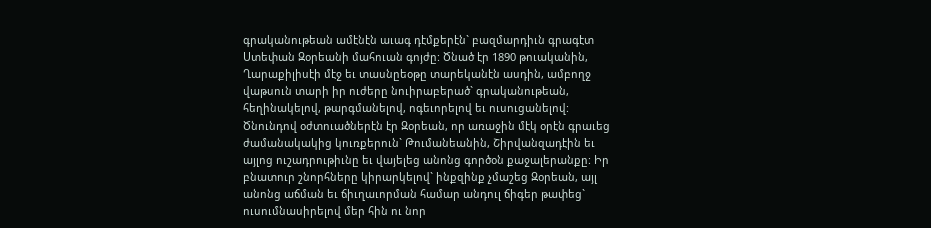գրականութեան ամէնէն աւագ դէմքերէն` բազմարդիւն գրագէտ Ստեփան Զօրեանի մահուան գոյժը: Ծնած էր 1890 թուականին, Ղարաքիլիսէի մէջ եւ տասնըեօթը տարեկանէն ասդին, ամբողջ վաթսուն տարի իր ուժերը նուիրաբերած` գրականութեան, հեղինակելով, թարգմանելով, ոգեւորելով եւ ուսուցանելով: Ծնունդով օժտուածներէն էր Զօրեան, որ առաջին մէկ օրէն գրաւեց ժամանակակից կուռքերուն` Թումանեանին, Շիրվանզադէին եւ այլոց ուշադրութիւնը եւ վայելեց անոնց գործօն քաջալերանքը: Իր բնատուր շնորհները կիրարկելով` ինքզինք չմաշեց Զօրեան, այլ անոնց աճման եւ ճիւղաւորման համար անդուլ ճիգեր թափեց` ուսումնասիրելով մեր հին ու նոր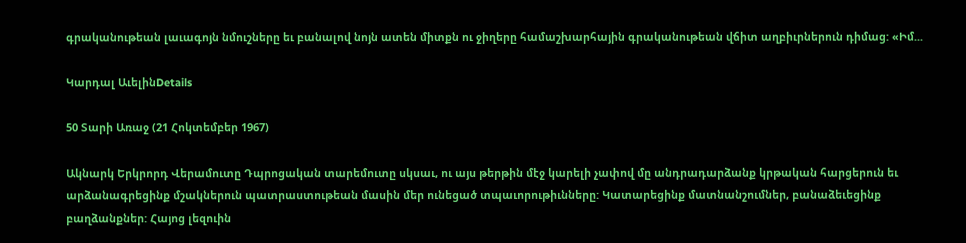գրականութեան լաւագոյն նմուշները եւ բանալով նոյն ատեն միտքն ու ջիղերը համաշխարհային գրականութեան վճիտ աղբիւրներուն դիմաց: «Իմ...

Կարդալ ԱւելինDetails

50 Տարի Առաջ (21 Հոկտեմբեր 1967)

Ակնարկ Երկրորդ Վերամուտը Դպրոցական տարեմուտը սկսաւ, ու այս թերթին մէջ կարելի չափով մը անդրադարձանք կրթական հարցերուն եւ արձանագրեցինք մշակներուն պատրաստութեան մասին մեր ունեցած տպաւորութիւնները: Կատարեցինք մատնանշումներ, բանաձեւեցինք բաղձանքներ: Հայոց լեզուին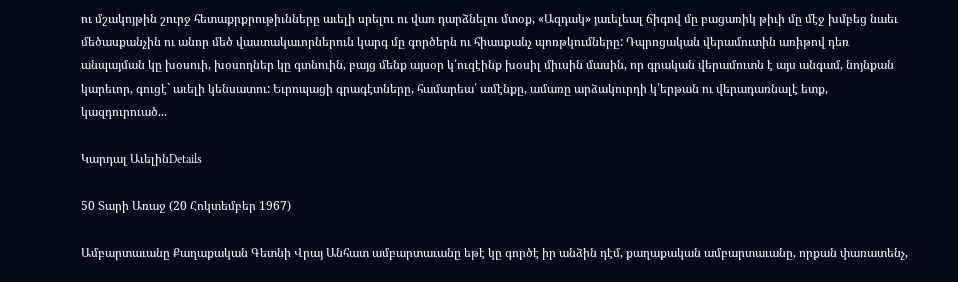ու մշակոյթին շուրջ հետաքրքրութիւնները աւելի սրելու ու վառ դարձնելու մտօք, «Ազդակ» յաւելեալ ճիգով մը բացառիկ թիւի մը մէջ խմբեց նաեւ մեծասքանչին ու անոր մեծ վաստակաւորներուն կարգ մը գործերն ու հիասքանչ պոռթկումները: Դպրոցական վերամուտին առիթով դեռ անպայման կը խօսուի, խօսողներ կը գտնուին, բայց մենք այսօր կ՛ուզէինք խօսիլ միւսին մասին, որ գրական վերամուտն է այս անգամ, նոյնքան կարեւոր, գուցէ` աւելի կենսատու: Եւրոպացի գրագէտները, համարեա՛ ամէնքը, ամառը արձակուրդի կ՛երթան ու վերադառնալէ ետք, կազդուրուած...

Կարդալ ԱւելինDetails

50 Տարի Առաջ (20 Հոկտեմբեր 1967)

Ամբարտաւանը Քաղաքական Գետնի Վրայ Անհատ ամբարտաւանը եթէ կը գործէ իր անձին դէմ, քաղաքական ամբարտաւանը, որքան փառատենչ,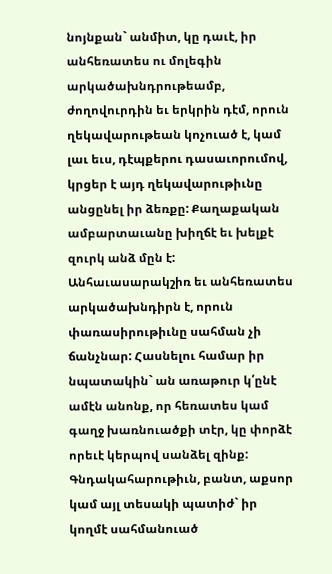նոյնքան` անմիտ, կը դաւէ, իր անհեռատես ու մոլեգին արկածախնդրութեամբ, ժողովուրդին եւ երկրին դէմ, որուն ղեկավարութեան կոչուած է, կամ լաւ եւս, դէպքերու դասաւորումով, կրցեր է այդ ղեկավարութիւնը անցընել իր ձեռքը: Քաղաքական ամբարտաւանը խիղճէ եւ խելքէ զուրկ անձ մըն է: Անհաւասարակշիռ եւ անհեռատես արկածախնդիրն է, որուն փառասիրութիւնը սահման չի ճանչնար: Հասնելու համար իր նպատակին` ան առաթուր կ՛ընէ ամէն անոնք, որ հեռատես կամ գաղջ խառնուածքի տէր, կը փորձէ որեւէ կերպով սանձել զինք: Գնդակահարութիւն, բանտ, աքսոր կամ այլ տեսակի պատիժ` իր կողմէ սահմանուած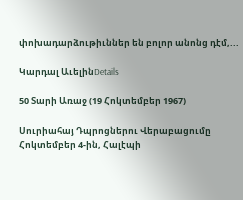փոխադարձութիւններ են բոլոր անոնց դէմ,...

Կարդալ ԱւելինDetails

50 Տարի Առաջ (19 Հոկտեմբեր 1967)

Սուրիահայ Դպրոցներու Վերաբացումը Հոկտեմբեր 4-ին, Հալէպի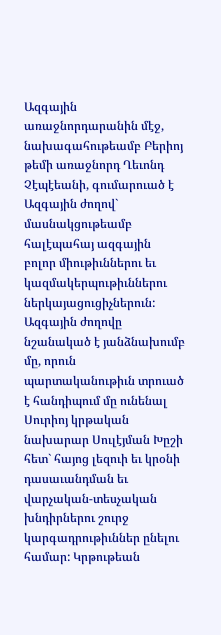Ազգային առաջնորդարանին մէջ, նախագահութեամբ Բերիոյ թեմի առաջնորդ Ղեւոնդ Չէպէեանի, գումարուած է Ազգային ժողով` մասնակցութեամբ հալէպահայ ազգային բոլոր միութիւններու եւ կազմակերպութիւններու ներկայացուցիչներուն: Ազգային ժողովը նշանակած է յանձնախումբ մը, որուն պարտականութիւն տրուած է հանդիպում մը ունենալ Սուրիոյ կրթական նախարար Սուլէյման Խըշի հետ` հայոց լեզուի եւ կրօնի դասաւանդման եւ վարչական-տեսչական խնդիրներու շուրջ կարգադրութիւններ ընելու համար: Կրթութեան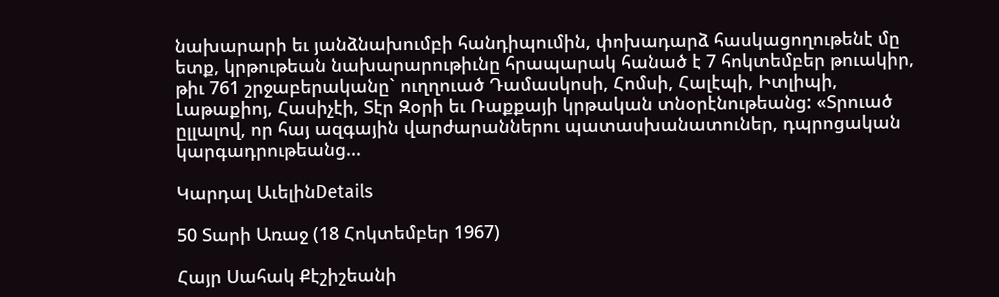նախարարի եւ յանձնախումբի հանդիպումին, փոխադարձ հասկացողութենէ մը ետք, կրթութեան նախարարութիւնը հրապարակ հանած է 7 հոկտեմբեր թուակիր, թիւ 761 շրջաբերականը` ուղղուած Դամասկոսի, Հոմսի, Հալէպի, Իտլիպի, Լաթաքիոյ, Հասիչէի, Տէր Զօրի եւ Ռաքքայի կրթական տնօրէնութեանց: «Տրուած ըլլալով, որ հայ ազգային վարժարաններու պատասխանատուներ, դպրոցական կարգադրութեանց...

Կարդալ ԱւելինDetails

50 Տարի Առաջ (18 Հոկտեմբեր 1967)

Հայր Սահակ Քէշիշեանի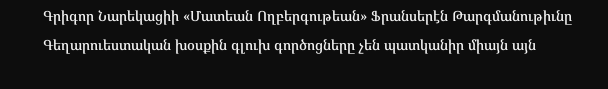Գրիգոր Նարեկացիի «Մատեան Ողբերգութեան» Ֆրանսերէն Թարգմանութիւնը Գեղարուեստական խօսքին գլուխ գործոցները չեն պատկանիր միայն այն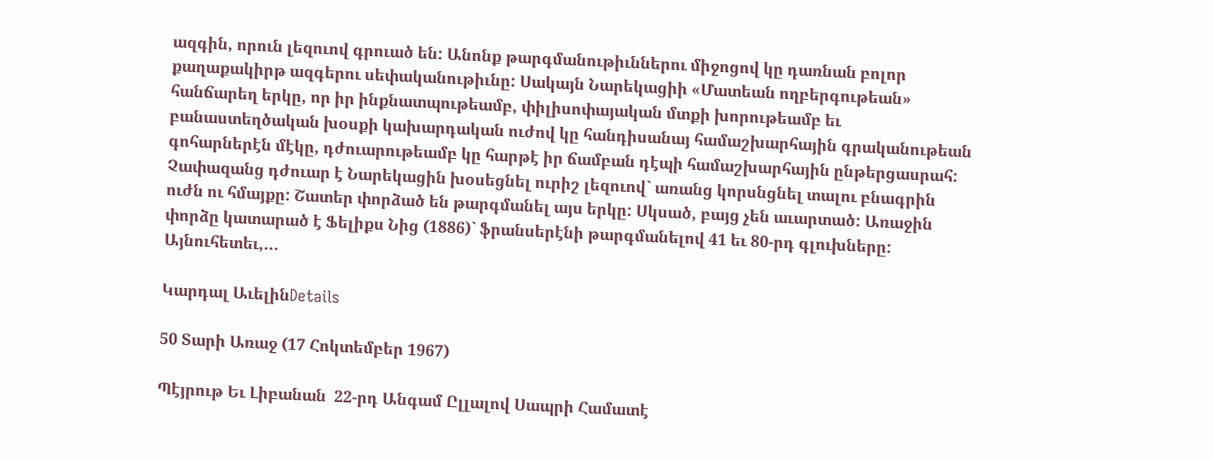ազգին, որուն լեզուով գրուած են: Անոնք թարգմանութիւններու միջոցով կը դառնան բոլոր քաղաքակիրթ ազգերու սեփականութիւնը: Սակայն Նարեկացիի «Մատեան ողբերգութեան» հանճարեղ երկը, որ իր ինքնատպութեամբ, փիլիսոփայական մտքի խորութեամբ եւ բանաստեղծական խօսքի կախարդական ուժով կը հանդիսանայ համաշխարհային գրականութեան գոհարներէն մէկը, դժուարութեամբ կը հարթէ իր ճամբան դէպի համաշխարհային ընթերցասրահ: Չափազանց դժուար է Նարեկացին խօսեցնել ուրիշ լեզուով` առանց կորսնցնել տալու բնագրին ուժն ու հմայքը: Շատեր փորձած են թարգմանել այս երկը: Սկսած, բայց չեն աւարտած: Առաջին փորձը կատարած է Ֆելիքս Նից (1886)` ֆրանսերէնի թարգմանելով 41 եւ 80-րդ գլուխները: Այնուհետեւ,...

Կարդալ ԱւելինDetails

50 Տարի Առաջ (17 Հոկտեմբեր 1967)

Պէյրութ Եւ Լիբանան  22-րդ Անգամ Ըլլալով Սապրի Համատէ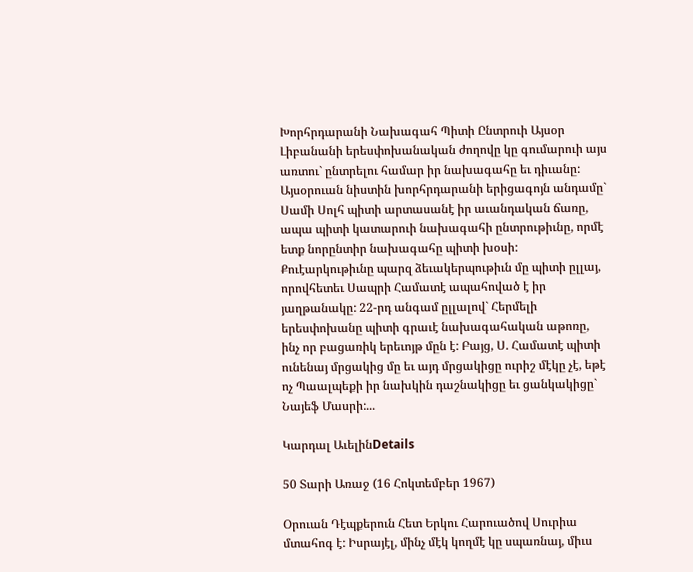Խորհրդարանի Նախագահ Պիտի Ընտրուի Այսօր Լիբանանի երեսփոխանական ժողովը կը գումարուի այս առտու` ընտրելու համար իր նախագահը եւ դիւանը: Այսօրուան նիստին խորհրդարանի երիցագոյն անդամը` Սամի Սոլհ պիտի արտասանէ իր աւանդական ճառը, ապա պիտի կատարուի նախագահի ընտրութիւնը, որմէ ետք նորընտիր նախագահը պիտի խօսի: Քուէարկութիւնը պարզ ձեւակերպութիւն մը պիտի ըլլայ, որովհետեւ Սապրի Համատէ ապահոված է իր յաղթանակը: 22-րդ անգամ ըլլալով` Հերմելի երեսփոխանը պիտի գրաւէ նախագահական աթոռը, ինչ որ բացառիկ երեւոյթ մըն է: Բայց, Ս. Համատէ պիտի ունենայ մրցակից մը եւ այդ մրցակիցը ուրիշ մէկը չէ, եթէ ոչ Պաալպեքի իր նախկին դաշնակիցը եւ ցանկակիցը` Նայեֆ Մասրի:...

Կարդալ ԱւելինDetails

50 Տարի Առաջ (16 Հոկտեմբեր 1967)

Օրուան Դէպքերուն Հետ Երկու Հարուածով Սուրիա մտահոգ է: Իսրայէլ, մինչ մէկ կողմէ կը սպառնայ, միւս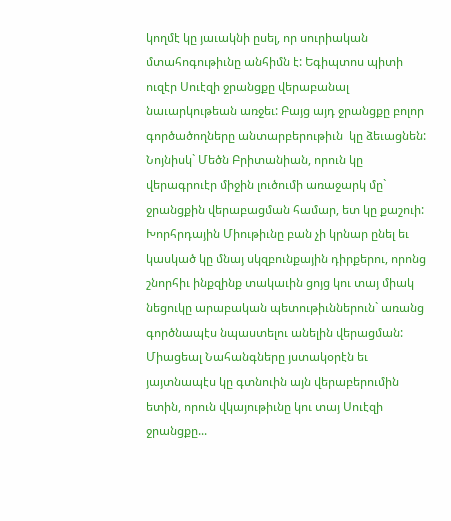կողմէ կը յաւակնի ըսել, որ սուրիական մտահոգութիւնը անհիմն է: Եգիպտոս պիտի ուզէր Սուէզի ջրանցքը վերաբանալ նաւարկութեան առջեւ: Բայց այդ ջրանցքը բոլոր գործածողները անտարբերութիւն  կը ձեւացնեն: Նոյնիսկ` Մեծն Բրիտանիան, որուն կը վերագրուէր միջին լուծումի առաջարկ մը` ջրանցքին վերաբացման համար, ետ կը քաշուի: Խորհրդային Միութիւնը բան չի կրնար ընել եւ կասկած կը մնայ սկզբունքային դիրքերու, որոնց շնորհիւ ինքզինք տակաւին ցոյց կու տայ միակ նեցուկը արաբական պետութիւններուն` առանց գործնապէս նպաստելու անելին վերացման: Միացեալ Նահանգները յստակօրէն եւ յայտնապէս կը գտնուին այն վերաբերումին ետին, որուն վկայութիւնը կու տայ Սուէզի ջրանցքը...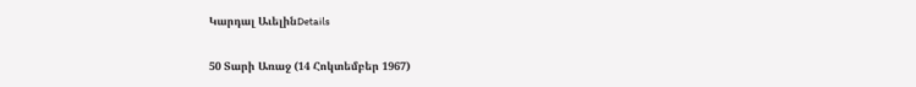Կարդալ ԱւելինDetails

50 Տարի Առաջ (14 Հոկտեմբեր 1967)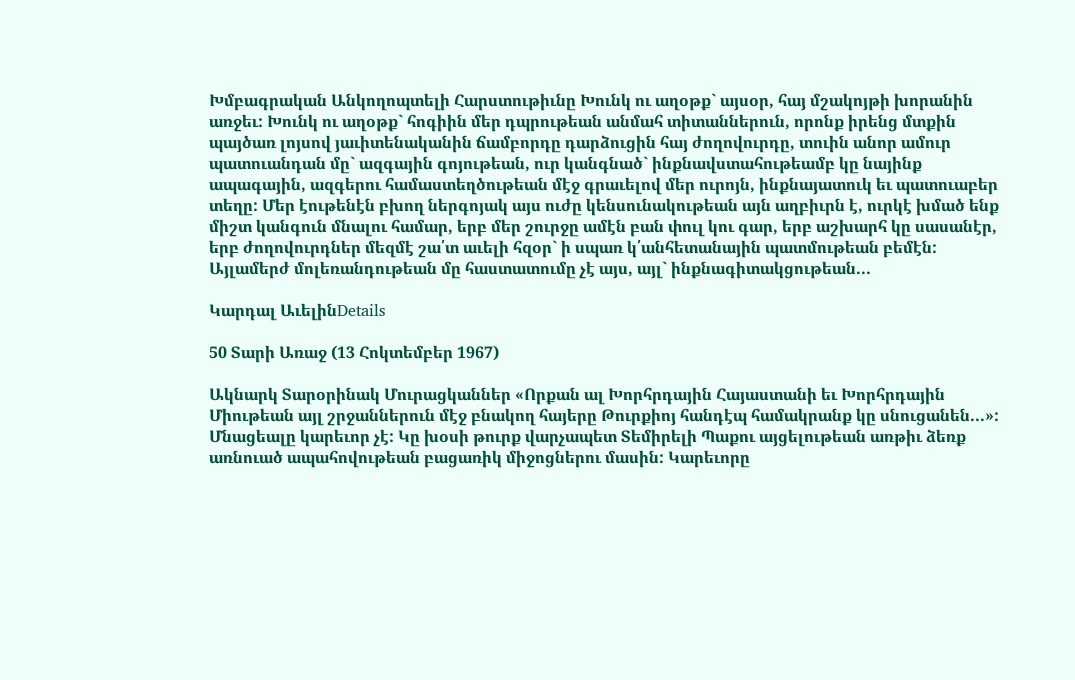Խմբագրական Անկողոպտելի Հարստութիւնը Խունկ ու աղօթք` այսօր, հայ մշակոյթի խորանին առջեւ: Խունկ ու աղօթք` հոգիին մեր դպրութեան անմահ տիտաններուն, որոնք իրենց մտքին պայծառ լոյսով յաւիտենականին ճամբորդը դարձուցին հայ ժողովուրդը, տուին անոր ամուր պատուանդան մը` ազգային գոյութեան, ուր կանգնած` ինքնավստահութեամբ կը նայինք ապագային, ազգերու համաստեղծութեան մէջ գրաւելով մեր ուրոյն, ինքնայատուկ եւ պատուաբեր տեղը: Մեր էութենէն բխող ներգոյակ այս ուժը կենսունակութեան այն աղբիւրն է, ուրկէ խմած ենք միշտ կանգուն մնալու համար, երբ մեր շուրջը ամէն բան փուլ կու գար, երբ աշխարհ կը սասանէր, երբ ժողովուրդներ մեզմէ շա՛տ աւելի հզօր` ի սպառ կ՛անհետանային պատմութեան բեմէն: Այլամերժ մոլեռանդութեան մը հաստատումը չէ այս, այլ` ինքնագիտակցութեան...

Կարդալ ԱւելինDetails

50 Տարի Առաջ (13 Հոկտեմբեր 1967)

Ակնարկ Տարօրինակ Մուրացկաններ «Որքան ալ Խորհրդային Հայաստանի եւ Խորհրդային Միութեան այլ շրջաններուն մէջ բնակող հայերը Թուրքիոյ հանդէպ համակրանք կը սնուցանեն...»: Մնացեալը կարեւոր չէ: Կը խօսի թուրք վարչապետ Տեմիրելի Պաքու այցելութեան առթիւ ձեռք առնուած ապահովութեան բացառիկ միջոցներու մասին: Կարեւորը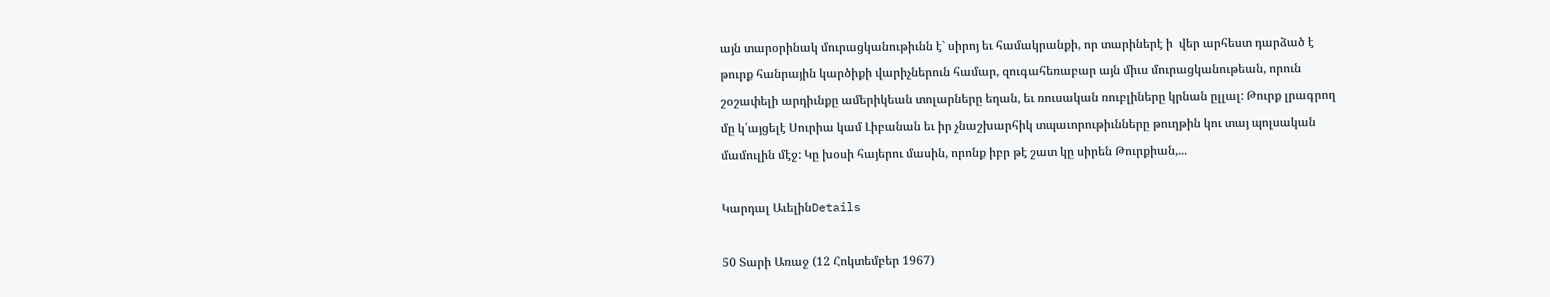այն տարօրինակ մուրացկանութիւնն է` սիրոյ եւ համակրանքի, որ տարիներէ ի  վեր արհեստ դարձած է թուրք հանրային կարծիքի վարիչներուն համար, զուգահեռաբար այն միւս մուրացկանութեան, որուն շօշափելի արդիւնքը ամերիկեան տոլարները եղան, եւ ռուսական ռուբլիները կրնան ըլլալ: Թուրք լրագրող մը կ՛այցելէ Սուրիա կամ Լիբանան եւ իր չնաշխարհիկ տպաւորութիւնները թուղթին կու տայ պոլսական մամուլին մէջ: Կը խօսի հայերու մասին, որոնք իբր թէ շատ կը սիրեն Թուրքիան,...

Կարդալ ԱւելինDetails

50 Տարի Առաջ (12 Հոկտեմբեր 1967)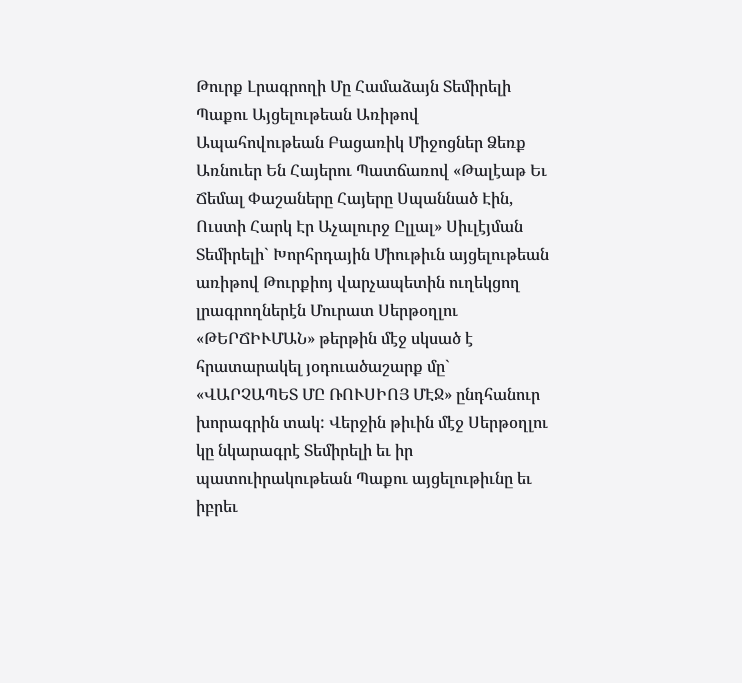Թուրք Լրագրողի Մը Համաձայն Տեմիրելի Պաքու Այցելութեան Առիթով Ապահովութեան Բացառիկ Միջոցներ Ձեռք Առնուեր Են Հայերու Պատճառով «Թալէաթ Եւ Ճեմալ Փաշաները Հայերը Սպաննած Էին, Ուստի Հարկ Էր Աչալուրջ Ըլլալ» Սիւլէյման Տեմիրելի` Խորհրդային Միութիւն այցելութեան առիթով Թուրքիոյ վարչապետին ուղեկցող լրագրողներէն Մուրատ Սերթօղլու «ԹԵՐՃԻՒՄԱՆ» թերթին մէջ սկսած է հրատարակել յօդուածաշարք մը` «ՎԱՐՉԱՊԵՏ ՄԸ ՌՈՒՍԻՈՅ ՄԷՋ» ընդհանուր խորագրին տակ: Վերջին թիւին մէջ Սերթօղլու կը նկարագրէ Տեմիրելի եւ իր պատուիրակութեան Պաքու այցելութիւնը եւ իբրեւ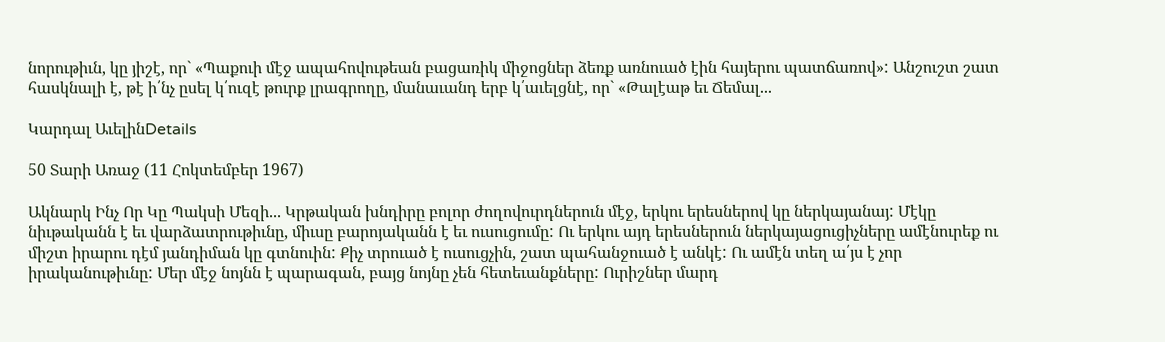նորութիւն, կը յիշէ, որ` «Պաքուի մէջ ապահովութեան բացառիկ միջոցներ ձեռք առնուած էին հայերու պատճառով»: Անշուշտ շատ հասկնալի է, թէ ի՛նչ ըսել կ՛ուզէ թուրք լրագրողը, մանաւանդ երբ կ՛աւելցնէ, որ` «Թալէաթ եւ Ճեմալ...

Կարդալ ԱւելինDetails

50 Տարի Առաջ (11 Հոկտեմբեր 1967)

Ակնարկ Ինչ Որ Կը Պակսի Մեզի... Կրթական խնդիրը բոլոր ժողովուրդներուն մէջ, երկու երեսներով կը ներկայանայ: Մէկը նիւթականն է եւ վարձատրութիւնը, միւսը բարոյականն է եւ ուսուցումը: Ու երկու այդ երեսներուն ներկայացուցիչները ամէնուրեք ու միշտ իրարու դէմ յանդիման կը գտնուին: Քիչ տրուած է ուսուցչին, շատ պահանջուած է անկէ: Ու ամէն տեղ ա՛յս է չոր իրականութիւնը: Մեր մէջ նոյնն է պարագան, բայց նոյնը չեն հետեւանքները: Ուրիշներ մարդ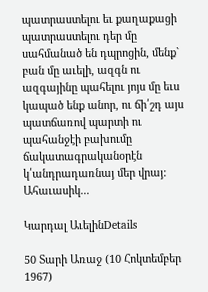պատրաստելու եւ քաղաքացի պատրաստելու դեր մը սահմանած են դպրոցին, մենք` բան մը աւելի, ազգն ու ազգայինը պահելու յոյս մը եւս կապած ենք անոր, ու ճի՛շդ այս պատճառով պարտի ու պահանջէի բախումը ճակատագրականօրէն կ՛անդրադառնայ մեր վրայ: Ահաւասիկ...

Կարդալ ԱւելինDetails

50 Տարի Առաջ (10 Հոկտեմբեր 1967)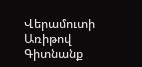Վերամուտի Առիթով Գիտնանք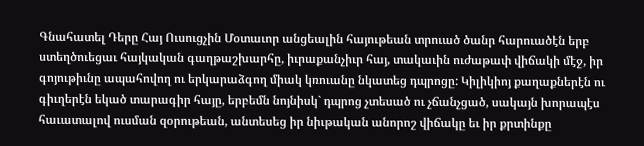Գնահատել Դերը Հայ Ուսուցչին Մօտաւոր անցեալին հայութեան տրուած ծանր հարուածէն երբ ստեղծուեցաւ հայկական գաղթաշխարհը, իւրաքանչիւր հայ, տակաւին ուժաթափ վիճակի մէջ, իր գոյութիւնը ապահովող ու երկարաձգող միակ կռուանը նկատեց դպրոցը: Կիլիկիոյ քաղաքներէն ու գիւղերէն եկած տարագիր հայը, երբեմն նոյնիսկ` դպրոց չտեսած ու չճանչցած, սակայն խորապէս հաւատալով ուսման զօրութեան, անտեսեց իր նիւթական անորոշ վիճակը եւ իր քրտինքը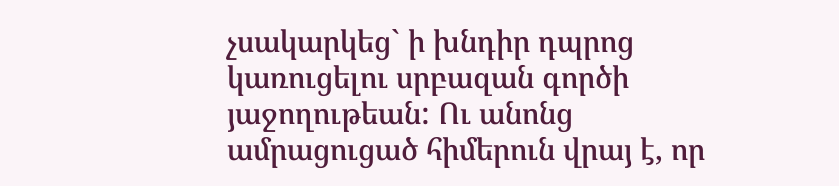չսակարկեց` ի խնդիր դպրոց կառուցելու սրբազան գործի յաջողութեան: Ու անոնց ամրացուցած հիմերուն վրայ է, որ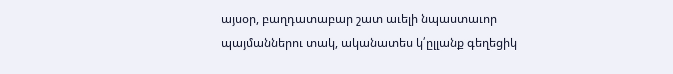այսօր, բաղդատաբար շատ աւելի նպաստաւոր պայմաններու տակ, ականատես կ՛ըլլանք գեղեցիկ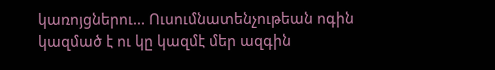կառոյցներու... Ուսումնատենչութեան ոգին կազմած է ու կը կազմէ մեր ազգին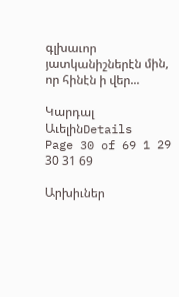գլխաւոր յատկանիշներէն մին, որ հինէն ի վեր...

Կարդալ ԱւելինDetails
Page 30 of 69 1 29 30 31 69

Արխիւներ